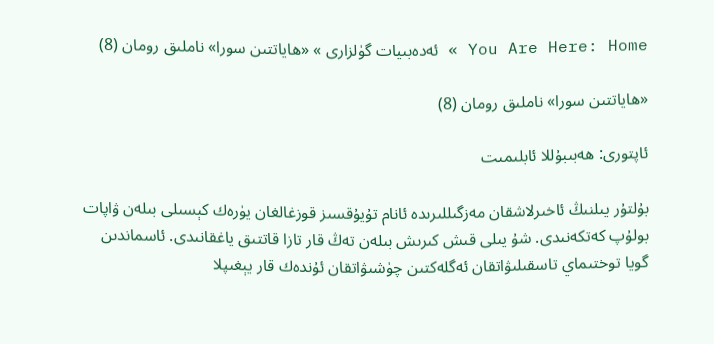You Are Here: Home » ئەدەبىيات گۈلزارى » «ھاياتتىن سورا» ناملىق رومان (8)

«ھاياتتىن سورا» ناملىق رومان (8)

ئاپتورى: ھەبىبۇللا ئابلىمىت

بۇلتۇر يىلنىڭ ئاخىرلاشقان مەزگىللىرىدە ئانام تۇيۇقسىز قوزغالغان يۈرەك كېسىلى بىلەن ۋاپات بولۇپ كەتكەنىدى. شۇ يىلى قىش كىرىش بىلەن تەڭ قار تازا قاتتىق ياغقانىدى. ئاسماندىن گويا توختىماي تاسقىلىۋاتقان ئەگلەكتىن چۈشىۋاتقان ئۇندەك قار يېغىپلا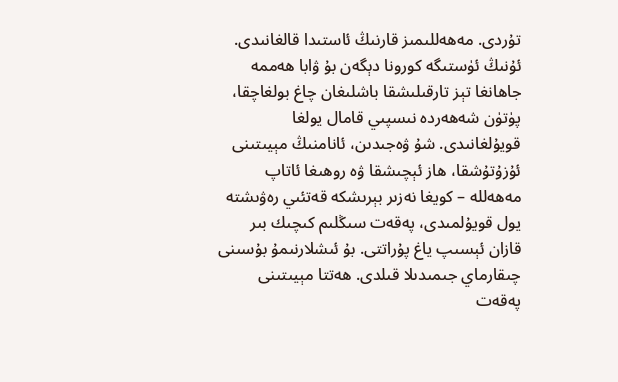تۇردى. مەھەللىمىز قارنىڭ ئاستىدا قالغانىدى. ئۇنىڭ ئۈستىگە كورونا دېگەن بۇ ۋابا ھەممە جاھانغا تېز تارقىلىشقا باشلىغان چاغ بولغاچقا، پۈتۈن شەھەردە نىسپىي قامال يولغا قويۇلغانىدى. شۇ ۋەجىدىن، ئانامنىڭ مېيىتىنى ئۇزۇتۇشقا، ھاز ئېچىشقا ۋە روھىغا ئاتاپ مەھەللە – كويغا نەزىر بېرىشكە قەتئىي رەۋىشتە يول قويۇلمىدى، پەقەت سىڭلىم كىچىك بىر قازان ئېسىپ ياغ پۇراتتى. بۇ ئىشلارنىمۇ بۇسىنى چىقارماي جىمىدىلا قىلدى. ھەتتا مېيىتىنى پەقەت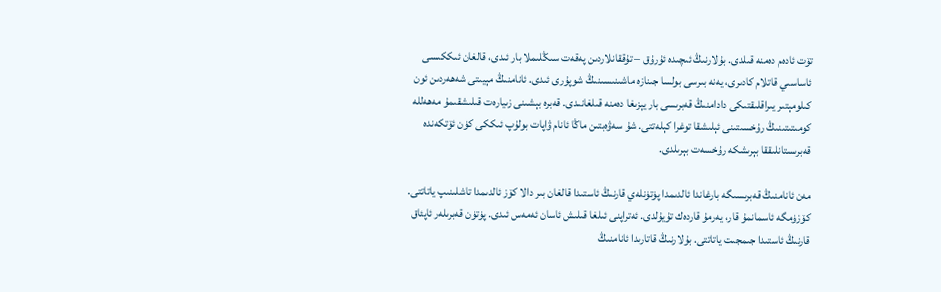تۆت ئادەم دەمنە قىلدى. بۇلارنىڭ ئىچىدە ئۇرۇق – تۇققانلاردىن پەقەت سىڭلىملا بار ئىدى، قالغان ئىككىسى ئاساسىي قاتلام كادىرى، يەنە بىرسى بولسا جىنازە ماشىنىسىنىڭ شوپۇرى ئىدى. ئانامنىڭ مېيىتى شەھەردىن ئون كىلومېتىر يىراقلىقتىكى دادامنىڭ قەبرىسى بار يېزىغا دەمنە قىلغانىدى. قەبرە بېشىنى زىيارەت قىلىشقىمۇ مەھەللە كومىتىتىنىڭ رۇخسىتىنى ئېلىشقا توغرا كېلەتتى. شۇ سەۋەبتىن ماڭا ئانام ۋاپات بولۇپ ئىككى كۈن ئۆتكەندە قەبرىستانلىققا بېرىشكە رۇخسەت بېرىلدى.

مەن ئانامنىڭ قەبرىسىگە بارغاندا ئالدىمدا پۈتۈنلەي قارنىڭ ئاستىدا قالغان بىر دالا كۆز ئالدىمدا تاشلىنىپ ياتاتتى. كۆزۈمگە ئاسمانمۇ قار، يەرمۇ قاردەك تۇيۇلدى. ئەتراپنى ئىلغا قىلىش ئاسان ئەمەس ئىدى. پۈتۈن قەبرىلەر ئاپئاق قارنىڭ ئاستىدا جىمجىت ياتاتتى. بۇلارنىڭ قاتارىدا ئانامنىڭ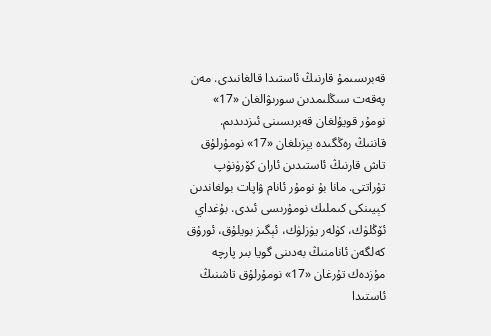قەبرىسىمۇ قارنىڭ ئاستىدا قالغانىدى. مەن پەقەت سىڭلىمدىن سورىۋالغان «17» نومۇر قويۇلغان قەبرىسىنى ئىزدىدىم. قاننىڭ رەڭگىدە يېزىلغان «17» نومۇرلۇق تاش قارنىڭ ئاستىدىن ئاران كۆرۈنۈپ تۇراتتى. مانا بۇ نومۇر ئانام ۋاپات بولغاندىن كېيىنكى كىملىك نومۇرىسى ئىدى. بۇغداي ئۆڭلۈك، كۈلەر يۈزلۈك، ئېگىز بويلۇق، ئورۇق كەلگەن ئانامنىڭ بەدىنى گويا بىر پارچە مۇزدەك تۇرغان «17» نومۇرلۇق تاشنىڭ ئاستىدا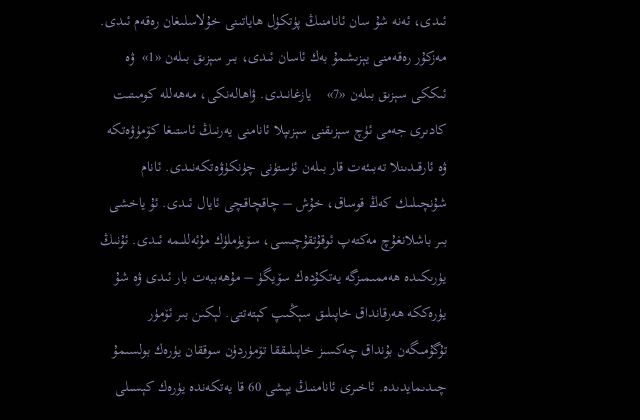ئىدى، ئەنە شۇ سان ئانامنىڭ پۈتكۈل ھاياتىنى خۇلاسلىغان رەقەم ئىدى. مەزكۇر رەقەمنى يېزىشمۇ بەك ئاسان ئىدى، بىر سېزىق بىلەن «1»  ۋە ئىككى سېزىق بىلەن «7»    يازغانىدى. ۋاھالەنكى، مەھەللە كومىتىت كادىرى جەمى ئۈچ سېزىقنى سېزىپلا ئانامنى يەرنىڭ ئاستىغا كۆمۈۋەتكە ۋە ئارقىدىنلا تەبىئەت قار بىلەن ئۈستۈنى چۈنكۈۋەتكەنىدى. ئانام شۇنچىلىك كەڭ قوساق، خۇش – چاقچاقچى ئايال ئىدى. ئۇ ياخشى بىر باشلانغۇچ مەكتەپ ئوقۇتقۇچىسى، سۆيۈملۈك مۇئەللىمە ئىدى. ئۇنىڭ يۈرىكىدە ھەممىمىزگە يەتكۇدەك سۆيگۈ – مۇھەببەت بار ئىدى ۋە شۇ يۈرەككە ھەرقانداق خاپىلىق سېڭىپ كېتەتتى. لېكىن بىر ئۆمۈر تۇگۇمىگەن بۇنداق چەكسىز خاپىلىققا تۆمۈردۈن سوققان يۈرەك بولسىمۇ چىدىمايدىدە. ئاخىرى ئانامنىڭ يېشى 60 قا يەتكەندە يۈرەك كېسىلى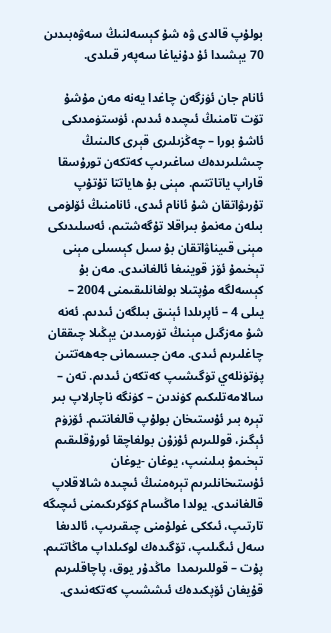بولۇپ قالدى ۋە شۇ كېسەلنىڭ سەۋەبىدىن  70 يېشىدا ئۇ دۇنياغا سەپەر قىلدى.

ئانام جان ئۈزگەن چاغدا يەنە مەن مۇشۇ تۆت تامنىڭ ئىچىدە ئىدىم، ئۈستۈمدىكى ئاشۇ بورا – چەڭزىلىرى قېرى كالىنىڭ چىشلىرىدەك ساغىرىپ كەتكەن تورۇسقا قاراپ ياتاتتىم. مېنى بۇ ھاياتتا تۇتۇپ تۇرىۋاتقان شۇ ئانام ئىدى، ئانامنىڭ ئۆلۈمى بىلەن مەنمۇ بىراقلا تۇگەشتىم، ئەسلىدىكى مېنى قىيناۋاتقان بۇ سىل كېسىلى مېنى تېخىمۇ ئۆز قوينىغا ئالغانىدى. مەن بۇ كېسەلگە مۇپتىلا بولغانلىقىمنى 2004 – يىلى 4 – ئاپرىلدا ئېنىق بىلگەن ئىدىم. ئەنە شۇ مەزگىل مېنىڭ تۈرمىدىن يېڭىلا چىققان چاغلىرىم ئىدى. مەن جىسمانى جەھەتتىن پۈتۈنلەي تۈگىشىپ كەتكەن ئىدىم. تەن – سالامەتلىكىم كۈندىن – كۈنگە ناچارلاپ بىر تېرە بىر ئۇستىخان بولۇپ قالغانتىم. ئۆزۈم ئېگىز، قوللىرىم ئۇزۇن بولغاچقا ئورۇقلىقىم تېخىمۇ بىلىنىپ، يوغان -يوغان ئۇستىخانلىرىم تېرەمنىڭ ئىچىدە شالاقلاپ قالغانىدى. يولدا ماڭسام كۆكرىكىمنى ئىچىگە تارتىپ، ئىككى غولۇمنى چىقىرىپ، ئالدىغا سەل ئىگىلىپ، تۆگىدەك لوكىلداپ ماڭاتتىم. پۇت – قوللىرىمدا  ماڭدۇر يوق، پاچاقلىرىم قۇيغان ئۆپكىدەك ئىششىپ كەتكەنىدى.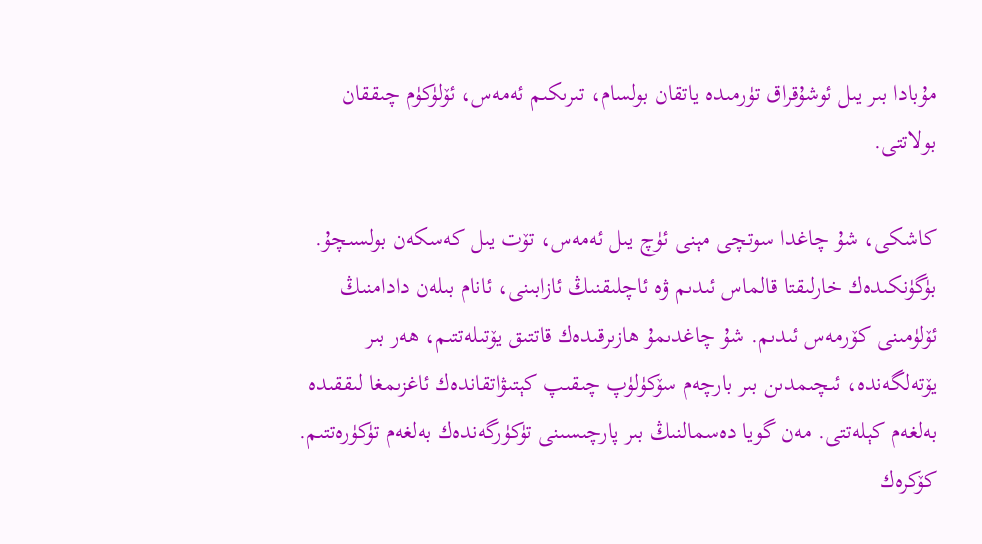مۇبادا بىر يىل ئوشۇقراق تۈرمىدە ياتقان بولسام، تىرىكىم ئەمەس، ئۆلۈكۈم چىققان بولاتتى.

كاشكى، شۇ چاغدا سوتچى مېنى ئۈچ يىل ئەمەس، تۆت يىل كەسكەن بولسىچۇ. بۈگۈنكىدەك خارلىقتا قالماس ئىدىم ۋە ئاچلىقنىڭ ئازابىنى، ئانام بىلەن دادامنىڭ ئۆلۈمىنى كۆرمەس ئىدىم. شۇ چاغدىمۇ ھازىرقىدەك قاتتىق يۆتىلەتتىم، ھەر بىر يۆتەلگەندە، ئىچىمدىن بىر بارچەم سۆكۈلۈپ چىقىپ كېتىۋاتقاندەك ئاغزىمغا لىققىدە بەلغەم كېلەتتى. مەن گويا دەسمالنىڭ بىر پارچىسىنى تۈكۈرگەندەك بەلغەم تۈكۈرەتتىم. كۆكرەك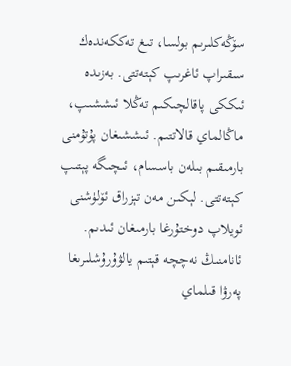سۆڭەكلىرىم بولسا، تىغ تەككەندەك سىقىراپ ئاغرىپ كېتەتتى. بەزىدە ئىككى پاقالچىكىم تەڭلا ئىششىپ، ماڭالماي قالاتتىم. ئىششىغان پۇتۇمنى بارمىقىم بىلەن باسسام، ئىچىگە پېتىپ كېتەتتى. لېكىن مەن تېزراق ئۆلۈشنى ئويلاپ دوختۇرغا بارمىغان ئىدىم. ئانامنىڭ نەچچە قېتىم يالۋۇرۇشلىرىغا پەرۋا قىلماي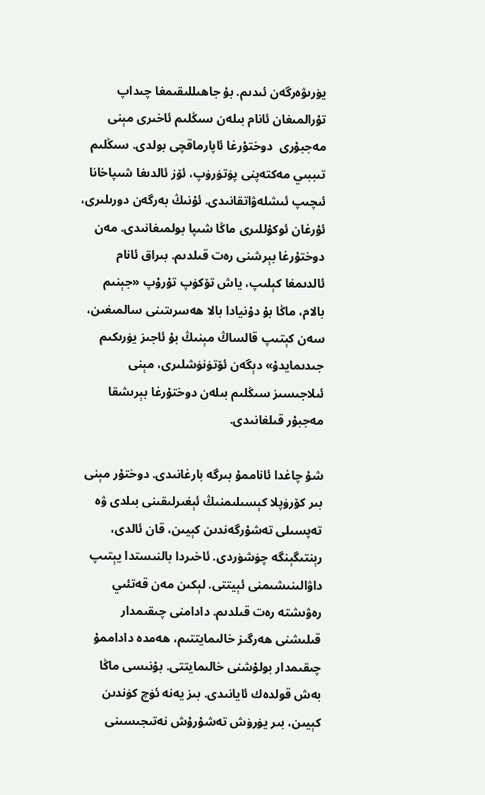يۈرىۋەرگەن ئىدىم. بۇ جاھىللىقىمغا چىداپ تۇرالمىغان ئانام بىلەن سىڭلىم ئاخىرى مېنى مەجبۇرى  دوختۇرغا ئاپارماقچى بولدى. سىڭلىم تىببىي مەكتەپنى پۈتۈرۈپ، ئۆز ئالدىغا شىپاخانا ئىچىپ ئىشلەۋاتقانىدى. ئۇنىڭ بەرگەن دورىلىرى، ئۇرغان ئوكۇللىرى ماڭا شىپا بولمىغانىدى. مەن دوختۇرغا بېرشنى رەت قىلدىم. بىراق ئانام ئالدىمغا كېلىپ، ياش تۆكۈپ تۇرۇپ «جېنىم بالام، ماڭا بۇ دۇنيادا بالا ھەسرىتىنى سالمىغىن، سەن كېتىپ قالساڭ مېنىڭ بۇ ئاجىز يۈرىكىم جىدىمايدۇ» دېگەن ئۆتۈنۈشلىرى، مېنى ئىلاجىسىز سىڭلىم بىلەن دوختۇرغا بېرىشقا مەجبۇر قىلغانىدى.

شۇ چاغدا ئاناممۇ بىرگە بارغانىدى. دوختۇر مېنى بىر كۆرۈپلا كېسىلىمنىڭ ئېغىرلىقىنى بىلدى ۋە تەپسىلى تەشۇرگەندىن كېيىن، قان ئالدى، رېنتىگېنگە چۈشۈردى. ئاخىردا بالنىستدا يېتىپ داۋالىنىشىمنى ئېيتتى. لېكىن مەن قەتئىي رەۋىشتە رەت قىلدىم. دادامنى چىقىمدار قىلىشنى ھەرگىز خالىمايتتىم، ھەمدە داداممۇ چىقىمدار بولۇشنى خالىمايتتى. بۇنىسى ماڭا بەش قولدەك ئايانىدى. بىز يەنە ئۈچ كۈندىن كېيىن، بىر يۈرۈش تەشۇرۇش نەتىجىسىنى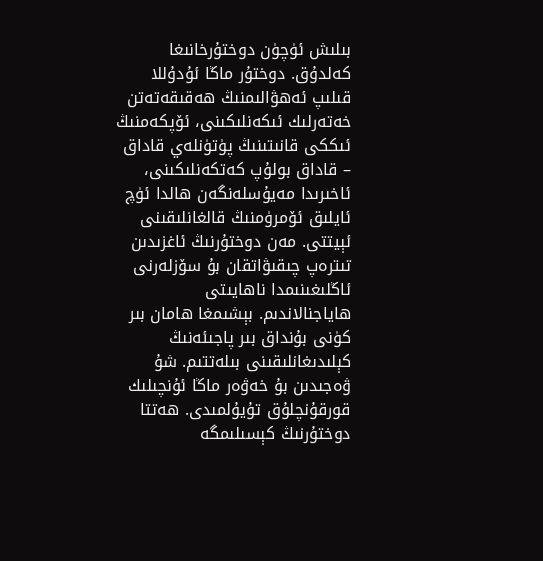بىلىش ئۈچۈن دوختۇرخانىغا كەلدۇق. دوختۇر ماڭا ئۇدۇللا قىلىپ ئەھۋالىمنىڭ ھەقىقەتەتن خەتەرلىك ئىكەنلىكىنى، ئۆپكەمنىڭ ئىككى قانىتىنىڭ پۈتۈنلەي قاداق – قاداق بولۇپ كەتكەنلىكىنى، ئاخىرىدا مەيۇسلەنگەن ھالدا ئۈچ ئايلىق ئۆمرۈمنىڭ قالغانلىقىنى ئېيتتى. مەن دوختۇرنىڭ ئاغزىدىن تىترەپ چىقىۋاتقان بۇ سۆزلەرنى ئاڭلىغىنىمدا ناھايىتى ھاياجنالاندىم. بېشىمغا ھامان بىر كۈنى بۇنداق بىر پاجىئەنىڭ كېلىدىغانلىقىنى بىلەتتىم. شۇ ۋەجىدىن بۇ خەۋەر ماڭا ئۇنچىلىك قورقۇنچلۇق تۇيۇلمىدى. ھەتتا  دوختۇرنىڭ كېسىلىمگە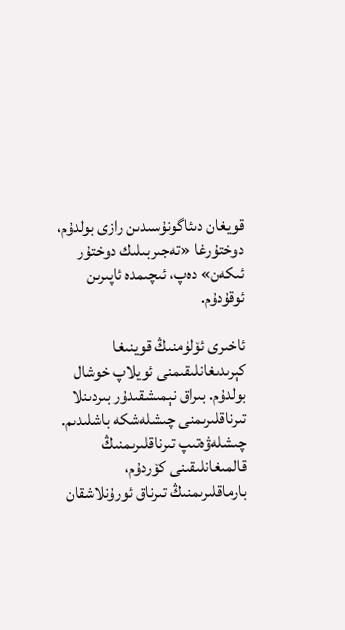قويغان دىئاگونۇسىدىن رازى بولدۇم، دوختۇرغا «تەجىربىلىك دوختۇر ئىكەن» دەپ، ئىچىمدە ئاپىرىن ئوقۇدۇم.

ئاخىرى ئۆلۈمنىڭ قوينىغا كېرىدىغانلىقىمنى ئويلاپ خوشال بولدۇم. بىراق نېمىشقىدۇر بىردىنلا تىرناقلىرىمنى چىشلەشكە باشلىدىم. چىشلەۋەتىپ تىرناقلىرىمنىڭ قالمىغانلىقىنى كۆردۇم، بارماقلىرىمنىڭ تىرناق ئورۇنلاشقان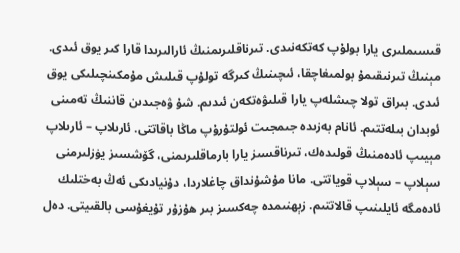قىسىملىرى يارا بولۇپ كەتكەنىدى. تىرناقلىرىمنىڭ ئارالىرىدا قارا كىر يوق ئىدى. مېنىڭ تىرنىقىمۇ بولمىغاچقا، ئىچىنىڭ كىرگە تولۇپ قىلىش مۇمكىنچىلىكى يوق ئىدى. بىراق تولا چىشلەپ يارا قىلىۋەتكەن ئىدىم. شۇ ۋەجىدىن قاننىڭ تەمىنى ئوبدان بىلەتتىم. ئانام بەزىدە جىمجىت ئولتۇرۇپ ماڭا باقاتتى. ئارىلاپ – ئارىلاپ مېيىپ ئادەمنىڭ قولىدەك، تىرناقسىز يارا بارماقلىرىمنى، گۆشسىز يۈزلىرمنى سېلاپ – سېلاپ قوياتتى. مانا مۇشۇنداق چاغلاردا، دۇنيادىكى ئەڭ بەختلىك ئادەمگە ئايلىنىپ قالاتتىم. زېھنىمدە چەكسىز بىر ھۇزۇر تۇيغۇسى بالقىيتى. دەل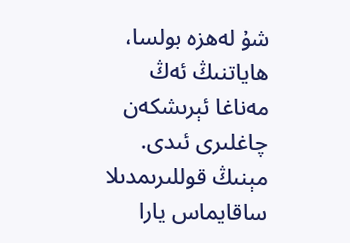شۇ لەھزە بولسا، ھاياتنىڭ ئەڭ مەناغا ئېرىشكەن چاغلىرى ئىدى. مېنىڭ قوللىرىمدىلا ساقايماس يارا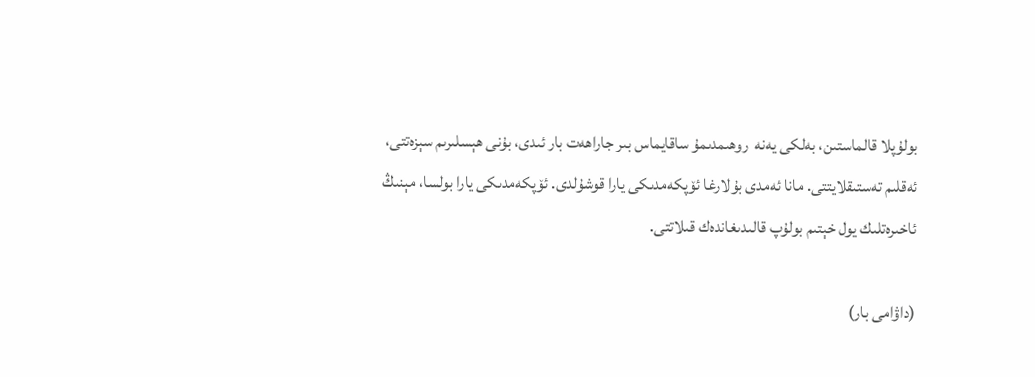بولۇپلا قالماستىن، بەلكى يەنە  روھىمدىمۇ ساقايماس بىر جاراھەت بار ئىدى، بۇنى ھېسلىرىم سېزەتتى، ئەقلىم تەستىقلايتتى. مانا ئەمدى بۇلارغا ئۆپكەمدىكى يارا قوشۇلدى. ئۆپكەمدىكى يارا بولسا، مېنىڭ ئاخىرەتلىك يول خېتىم بولۇپ قالىدىغاندەك قىلاتتى.

(داۋامى بار)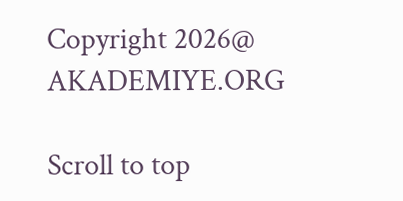Copyright 2026@ AKADEMIYE.ORG

Scroll to top